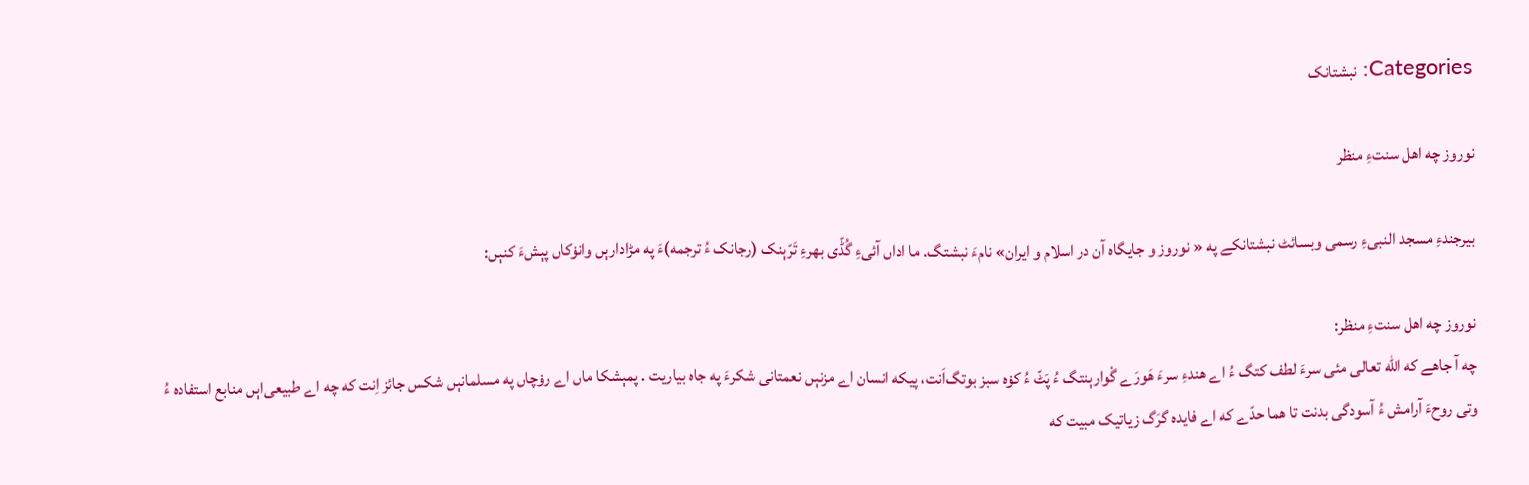Categories: نبشتانک

نوروز چه اهل سنتءِ منظر

بیرجندءِ مسجد النبیءِ رسمی وبسائٹ نبشتانکے په « نوروز و جایگاه آن در اسلام و ایران» نامءَ نبشتگ. ما اداں آئیءِ گُڈّی بهرءِ تَرّېنک (رجانک ءُ ترجمه)ءَ په مڑادارېں وانۏکاں پېشءَ کنېں:

نوروز چه اهل سنتءِ منظر:
چه آ جاهے که الله تعالی مئی سرءَ لطف کتگ ءُ اے هندءِ سرءَ هَورَے گْوارېنتگ ءُ پَٹّ ءُ کۏه سبز بوتگ‌اَنت، پیکه انسان اے مزنېں نعمتانی شکرءَ په جاه بیاریت . پمېشکا ماں اے رۏچاں په مسلمانېں شکس جائز اِنت که چه اے طبیعی‌اېں منابع استفاده ءُ وتی روحءَ آرامش ءُ آسودگی بدنت تا هما حدّے که اے فایده گرَگ زیاتیک مبیت که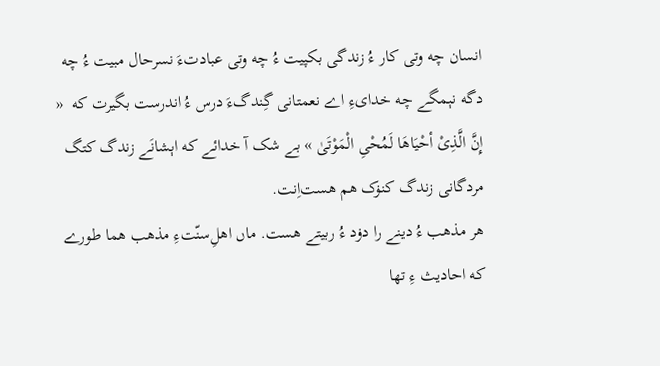انسان چه وتی کار ءُ زندگی بکپیت ءُ چه وتی عبادتءَ نسرحال مبیت ءُ چه دگه نېمگے چه خدایءِ اے نعمتانی گِندگءَ درس ءُ اندرست بگیرت که  « إِنَّ الَّذِیْ أحْیَاهَا لَمُحْیِ الْمَوْتَیٰ » بے شک آ خدائے که اېشانَے زندگ کتگ مردگانی زندگ کنۏک هم هست‌اِنت.
هر مذهب ءُ دینے را دۏد ءُ ربیتے هست. ماں اهلِ‌سنّتءِ مذهب هما طورے که احادیث ءِ تها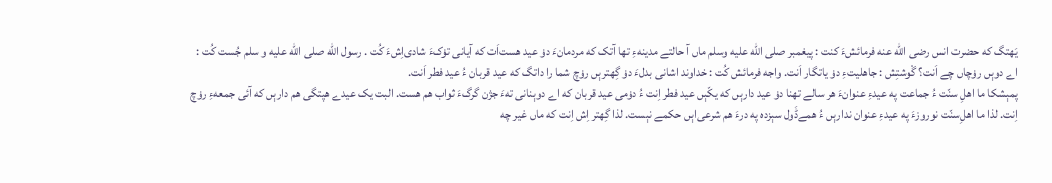یَهتگ که حضرت انس رضی الله عنه فرمائشءَ کنت : پیغمبر صلی الله علیه وسلم ماں آ حالتے مدینهءِ تها آتک که مردمانءَ دۏ عید هست‌اَت که آیانی تۏکءَ شادی‌اِشءَ کُت . رسول الله صلی الله علیه و سلم جُست کُت : اے دوېں رۏچاں چے اَنت؟ گْوشتِش : جاهلیتءِ دۏ یاتگار اَنت. واجه فرمائش کُت : خداوند اشانی بدلءَ دۏ گِهترېں رۏچ شما را داتگ که عید قربان ءُ عید فطر اَنت.
پمېشکا ما اهلِ سنّت ءُ جماعت په عیدءِ عنوانءَ هر سالے تهنا دۏ عید دارېں که یکّېں عید فطر اِنت ءُ دۏمی عید قربان که اے دوېنانی تهءَ جژن گرگءَ ثواب هم هست. البت یک عیدے هپتگی هم دارېں که آئی جمعهءِ رۏچ اِنت. لذا ما اهلِ‌سنّت نوروزءَ په عیدءِ عنوان ندارېں ءُ همےڈَول سېزده په درءَ هم شرعی‌اېں حکمے نېست. لذا گِهتر اِش اِنت که ماں غیر چه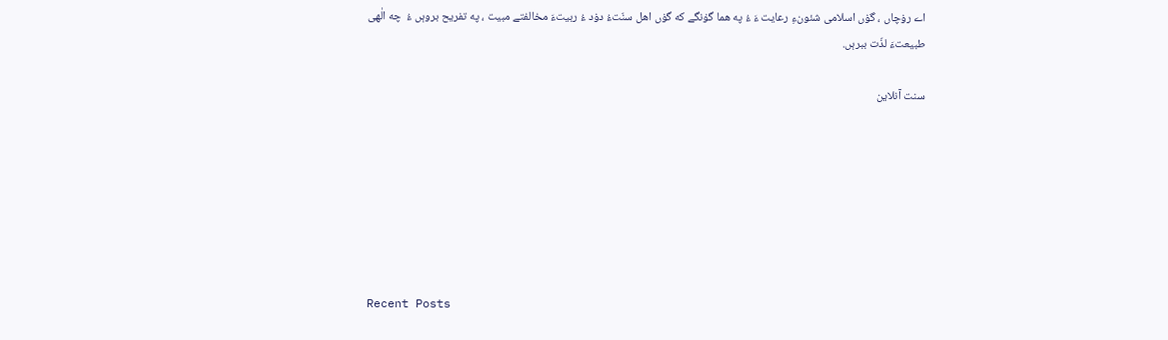اے رۏچاں ، گۏں اسلامی شئونءِ رعایت ءَ ءُ په هما گۏنگے که گۏں اهل سنّتءُ دۏد ءُ ربیتءَ مخالفتے مبیت ، په تفریح بروېں ءُ  چه الٰهی طبیعتءَ لذّت ببرېں.

سنت آنلاین







Recent Posts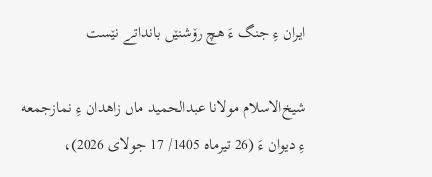ایران ءِ جنگ ءَ هچ رۆشنێں بانداتے نێست

شیخ‌الاسلام مولانا عبدالحمید ماں زاهدان ءِ نمازجمعه ءِ دیوان ءَ (26 تیرماه 1405/ 17 جولای 2026)،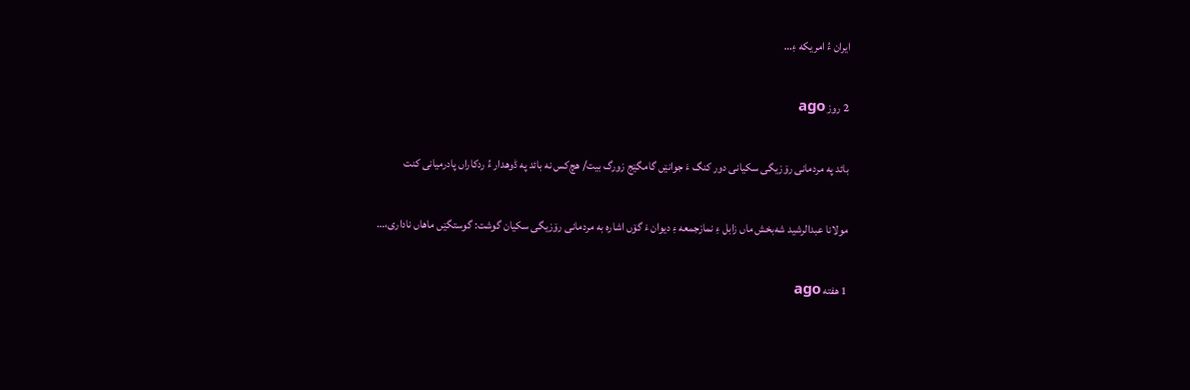ایران ءُ امریکه ءِ…

2 روز ago

بائد په مردمانی رۆزیگی سکیانی دور کنگ ءَ جوانێں گامگێج زورگ بیت/ هچ‌کس نه بائد په ڈوهدار ءُ ردکاراں پادرمیانی کنت

مولانا عبدالرشید شه‌بخش ماں زابل ءِ نمازجمعه ءِ دیوان ءَ گۆں اشاره به مردمانی رۆزیگی سکیان گوشت: گوستگێں ماهاں ناداری،…

1 هفته ago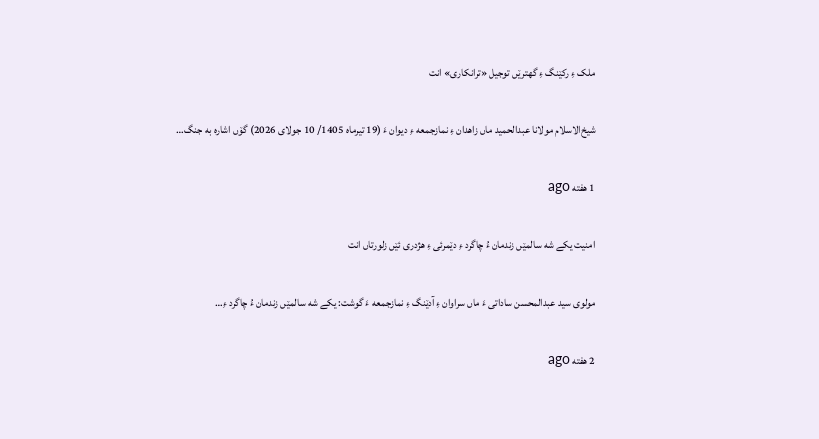ملک ءِ رکێنگ ءِ گهترێں توجیل «ترانکاری» انت

شیخ‌الاسلام مولانا عبدالحمید ماں زاهدان ءِ نمازجمعه ءِ دیوان ءَ (19 تیرماه 1405/ 10 جولای 2026) گۆں اشاره به جنگ…

1 هفته ago

امنیت یکے شه سالمێں زندمان ءُ چاگرد ءِ دێمرئی ءِ هژدری ئێں زلورتاں انت

مولوی سید عبدالمحسن ساداتی ءَ ماں سراوان ءِ آدێنگ ءِ نمازجمعه ءَ گوشت: یکے شه سالمێں زندمان ءُ چاگرد ءِ…

2 هفته ago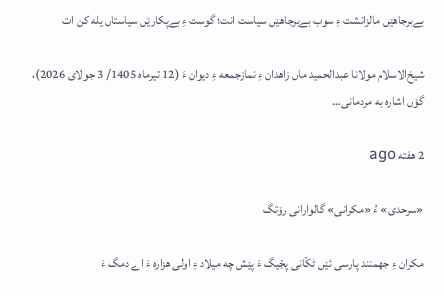بےبرجاهێں مالزانشت ءِ سوب بےبرجاهێں سیاست انت؛ گوست ءِ بےپکارێں سیاستاں یله کن ات

شیخ‌الاسلام مولانا عبدالحمید ماں زاهدان ءِ نمازجمعه ءِ دیوان ءَ (12 تیرماه 1405/ 3 جولای 2026)، گۆں اشاره به مردمانی…

2 هفته ago

«سرحدی» ءُ «مکرانی» گالوارانی رۆتگ

مکران ءِ جهمنند پارسی ئێں ٹکّانی پجّیگ ءَ پێش چه میلاد ءِ اولی هزاره ءَ اے دمگ ءَ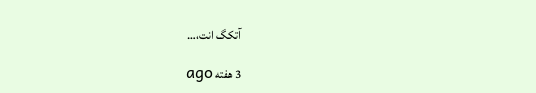آتکگ انت،…

3 هفته ago